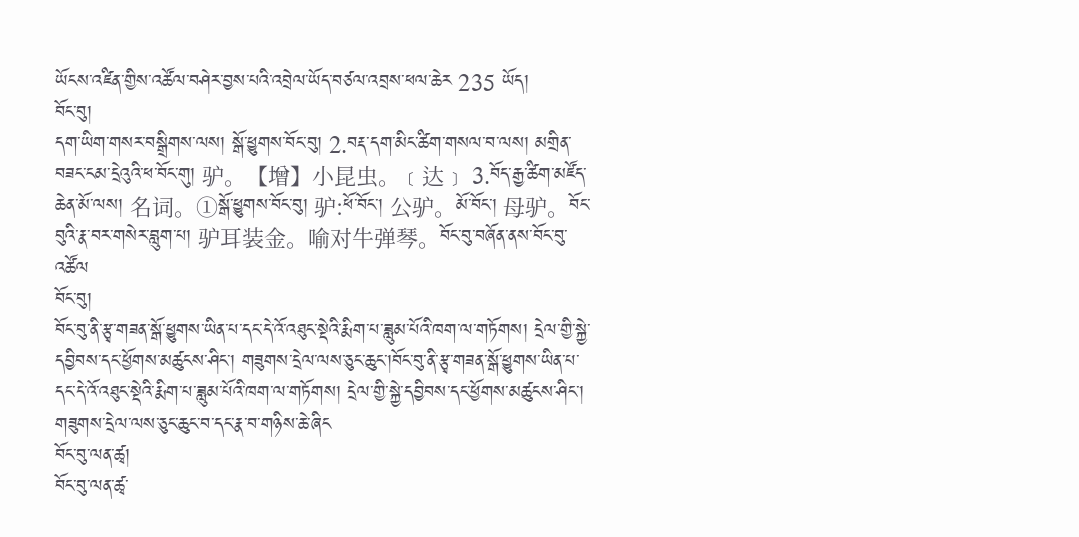ཡོངས་འཛིན་གྱིས་འཚོལ་བཤེར་བྱས་པའི་འབྲེལ་ཡོད་བཙལ་འབྲས་ཕལ་ཆེར 235 ཡོད།
བོང་བུ།
དག་ཡིག་གསར་བསྒྲིགས་ལས། སྒོ་ཕྱུགས་བོང་བུ། 2.བརྡ་དག་མིང་ཚིག་གསལ་བ་ལས། མགྲིན་བཟང་ངམ་དྲེའུའི་ཕ་བོང་གུ། 驴。【增】小昆虫。﹝达﹞ 3.བོད་རྒྱ་ཚིག་མཛོད་ཆེན་མོ་ལས། 名词。①སྒོ་ཕྱུགས་བོང་བུ། 驴:ཕོ་བོང་། 公驴。མོ་བོང་། 母驴。བོང་བུའི་རྣ་བར་གསེར་བླུག་པ། 驴耳装金。喻对牛弹琴。བོང་བུ་བཞོན་ནས་བོང་བུ་འཚོལ
བོང་བུ།
བོང་བུ་ནི་རྩྭ་གཟན་སྒོ་ཕྱུགས་ཡིན་པ་དང་དེ་འོ་འཐུང་སྡེའི་རྨིག་པ་ཟླུམ་པོའི་ཁག་ལ་གཏོགས། དྲེལ་གྱི་སྐྱེ་དབྱིབས་དང་ཕྱོགས་མཚུངས་ཤིང་། གཟུགས་དྲེལ་ལས་ཅུང་ཆུང་།བོང་བུ་ནི་རྩྭ་གཟན་སྒོ་ཕྱུགས་ཡིན་པ་དང་དེ་འོ་འཐུང་སྡེའི་རྨིག་པ་ཟླུམ་པོའི་ཁག་ལ་གཏོགས། དྲེལ་གྱི་སྐྱེ་དབྱིབས་དང་ཕྱོགས་མཚུངས་ཤིང་། གཟུགས་དྲེལ་ལས་ཅུང་ཆུང་བ་དང་རྣ་བ་གཉིས་ཆེ་ཞིང
བོང་བུ་ལན་ཚྭ།
བོང་བུ་ལན་ཚྭ་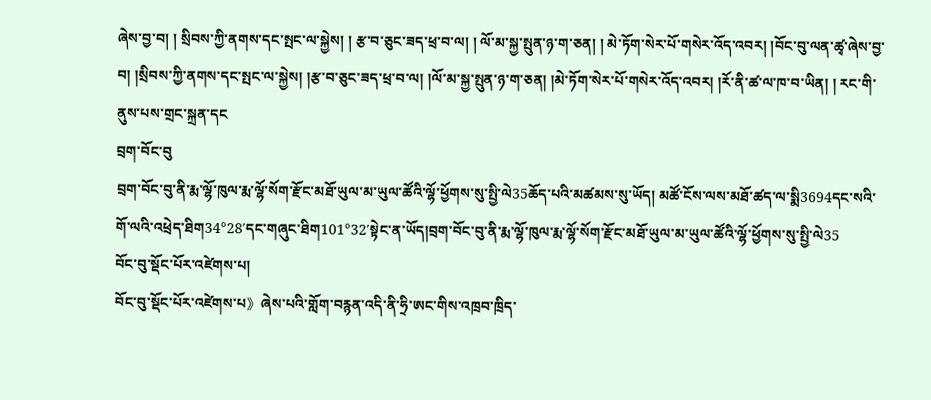ཞེས་བྱ་བ། ། སྲིབས་ཀྱི་ནགས་དང་སྤང་ལ་སྐྱེས། ། རྩ་བ་ཅུང་ཟད་ཕྲ་བ་ལ། ། ལོ་མ་སྐྱ་སྤུན་ཉ་ག་ཅན། ། མེ་ཏོག་སེར་པོ་གསེར་འོད་འབར། །བོང་བུ་ལན་ཚྭ་ཞེས་བྱ་བ། །སྲིབས་ཀྱི་ནགས་དང་སྤང་ལ་སྐྱེས། །རྩ་བ་ཅུང་ཟད་ཕྲ་བ་ལ། །ལོ་མ་སྐྱ་སྤུན་ཉ་ག་ཅན། །མེ་ཏོག་སེར་པོ་གསེར་འོད་འབར། །རོ་ནི་ཚ་ལ་ཁ་བ་ཡིན། ། རང་གི་ནུས་པས་གྲང་སྐྲན་དང
བྲག་བོང་བུ
བྲག་བོང་བུ་ནི་རྨ་ལྷོ་ཁུལ་རྨ་ལྷོ་སོག་རྫོང་མཐོ་ཡུལ་མ་ཡུལ་ཚོའི་ལྷོ་ཕྱོགས་སུ་སྤྱི་ལེ35ཆོད་པའི་མཚམས་སུ་ཡོད། མཚོ་ངོས་ལས་མཐོ་ཚད་ལ་སྨི3694དང་སའི་གོ་ལའི་འཕྲེད་ཐིག34°28′དང་གཞུང་ཐིག101°32′སྟེང་ན་ཡོད།བྲག་བོང་བུ་ནི་རྨ་ལྷོ་ཁུལ་རྨ་ལྷོ་སོག་རྫོང་མཐོ་ཡུལ་མ་ཡུལ་ཚོའི་ལྷོ་ཕྱོགས་སུ་སྤྱི་ལེ35
བོང་བུ་སྡོང་པོར་འཛེགས་པ།
བོང་བུ་སྡོང་པོར་འཛེགས་པ》ཞེས་པའི་གློག་བརྙན་འདི་ནི་ཧྲི་ཨང་གིས་འཁྲབ་ཁྲིད་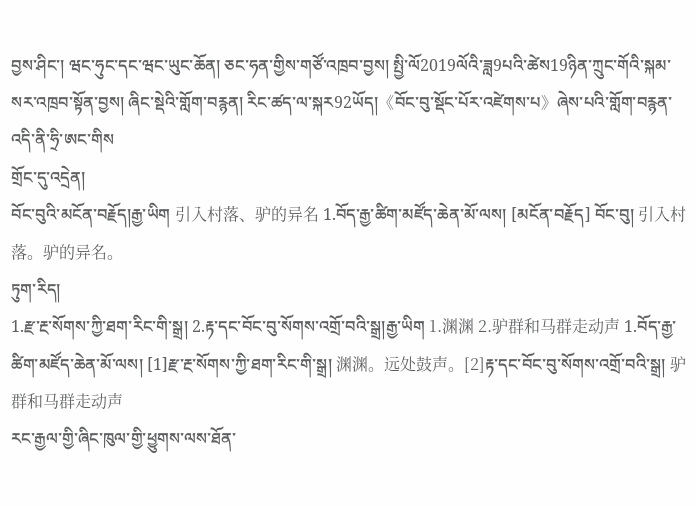བྱས་ཤིང་། ཝང་ཧུང་དང་ཝང་ཡུང་ཆོན། ཅང་ཧན་གྱིས་གཙོ་འཁྲབ་བྱས། སྤྱི་ལོ2019ལོའི་ཟླ9པའི་ཚེས19ཉིན་ཀྲུང་གོའི་སྐམ་སར་འཁྲབ་སྟོན་བྱས། ཞིང་སྡེའི་གློག་བརྙན། རིང་ཚད་ལ་སྐར92ཡོད།《བོང་བུ་སྡོང་པོར་འཛེགས་པ》ཞེས་པའི་གློག་བརྙན་འདི་ནི་ཧྲི་ཨང་གིས
གྲོང་དུ་འདྲེན།
བོང་བུའི་མངོན་བརྗོད།རྒྱ་ཡིག 引入村落、驴的异名 1.བོད་རྒྱ་ཚིག་མཛོད་ཆེན་མོ་ལས། [མངོན་བརྗོད] བོང་བུ། 引入村落。驴的异名。
ཏུག་རིད།
1.རྫ་རྔ་སོགས་ཀྱི་ཐག་རིང་གི་སྒྲ། 2.རྟ་དང་བོང་བུ་སོགས་འགྲོ་བའི་སྒྲ།རྒྱ་ཡིག 1.渊渊 2.驴群和马群走动声 1.བོད་རྒྱ་ཚིག་མཛོད་ཆེན་མོ་ལས། [1]རྫ་རྔ་སོགས་ཀྱི་ཐག་རིང་གི་སྒྲ། 渊渊。远处鼓声。[2]རྟ་དང་བོང་བུ་སོགས་འགྲོ་བའི་སྒྲ། 驴群和马群走动声
རང་རྒྱལ་གྱི་ཞིང་ཁུལ་གྱི་ཕྱུགས་ལས་ཐོན་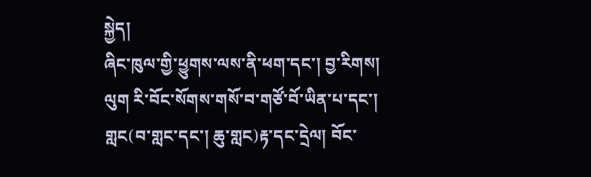སྐྱེད།
ཞིང་ཁུལ་གྱི་ཕྱུགས་ལས་ནི་ཕག་དང་། བྱ་རིགས། ལུག རི་བོང་སོགས་གསོ་བ་གཙོ་བོ་ཡིན་པ་དང་། གླང(བ་གླང་དང་། ཆུ་གླང)རྟ་དང་དྲེལ། བོང་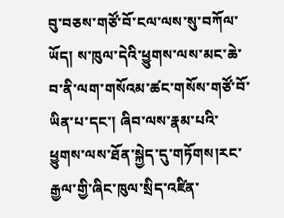བུ་བཅས་གཙོ་བོ་ངལ་ལས་སུ་བཀོལ་ཡོད། ས་ཁུལ་དེའི་ཕྱུགས་ལས་མང་ཆེ་བ་ནི་ལག་གསོའམ་ཚང་གསོས་གཙོ་བོ་ཡིན་པ་དང་། ཞིབ་ལས་རྣམ་པའི་ཕྱུགས་ལས་ཐོན་སྐྱེད་དུ་གཏོགས།རང་རྒྱལ་གྱི་ཞིང་ཁུལ་སྲིད་འཛིན་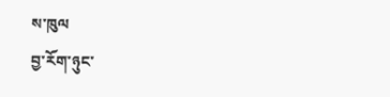ས་ཁུལ
བྱ་རོག་ཉུང་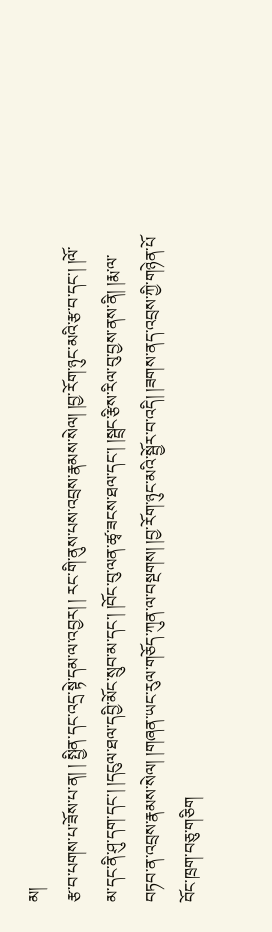མ།
རྩ་བ་པགས་པ་ཟོས་པ་ན། ། སྤྱིན་དང་འདྲ་སྟེ་དམ་ལ་འབྱར། ། རང་གི་ནུས་པས་འབྲས་རྣམས་སེལ། །བྱ་རོག་ཉུང་མའི་རྩ་བ་དང་། །ལོ་མ་དང་ནི་ཤུ་དག་དང་། །དངུལ་ཐལ་དབྱི་མོང་སྲུབ་མ་དང་། །བོང་བུ་ལན་ཚྭ་ཟངས་ཐལ་དང་། །སྦྲང་རྩིས་རིལ་བུ་བྱས་ནས་ནི། །རྨ་ལ་བཏབ་ན་འབྲས་རྣམས་སེལ། །གཞན་ཡང་རུལ་གཅོད་ཀུན་ལ་བསྔགས། །བྱ་རོག་ཉུང་མའི་སྦྱོར་བ་འདི། །ཟགས་ནད་འབྲས་ཀྱི་གཉེན་པོ
བོང་ཁྲག་བཅུ་གཅིག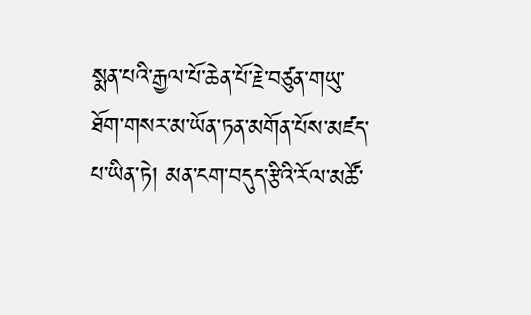སྨན་པའི་རྒྱལ་པོ་ཆེན་པོ་རྗེ་བཙུན་གཡུ་ཐོག་གསར་མ་ཡོན་ཏན་མགོན་པོས་མཛད་པ་ཡིན་ཏེ། མན་ངག་བདུད་རྩིའི་རོལ་མཚོ་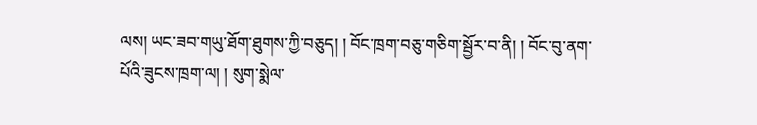ལས། ཡང་ཟབ་གཡུ་ཐོག་ཐུགས་ཀྱི་བཅུད། ། བོང་ཁྲག་བཅུ་གཅིག་སྦྱོར་བ་ནི། ། བོང་བུ་ནག་པོའི་ཟུངས་ཁྲག་ལ། ། སུག་སྨེལ་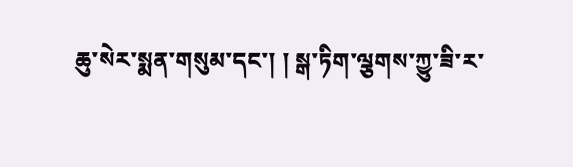ཆུ་སེར་སྨན་གསུམ་དང་། ། སྒ་ཏིག་ལྕགས་ཀྱུ་ཟི་ར་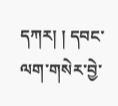དཀར། ། དབང་ལག་གསེར་བྱེ་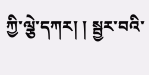ཀྱི་ལྕེ་དཀར། ། སྦྱར་བའི་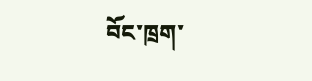བོང་ཁྲག་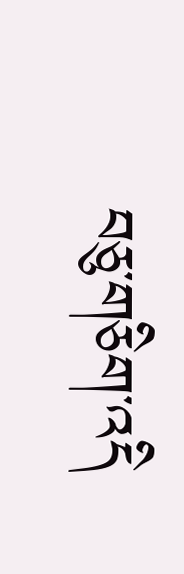བཅུ་གཅིག་འདི